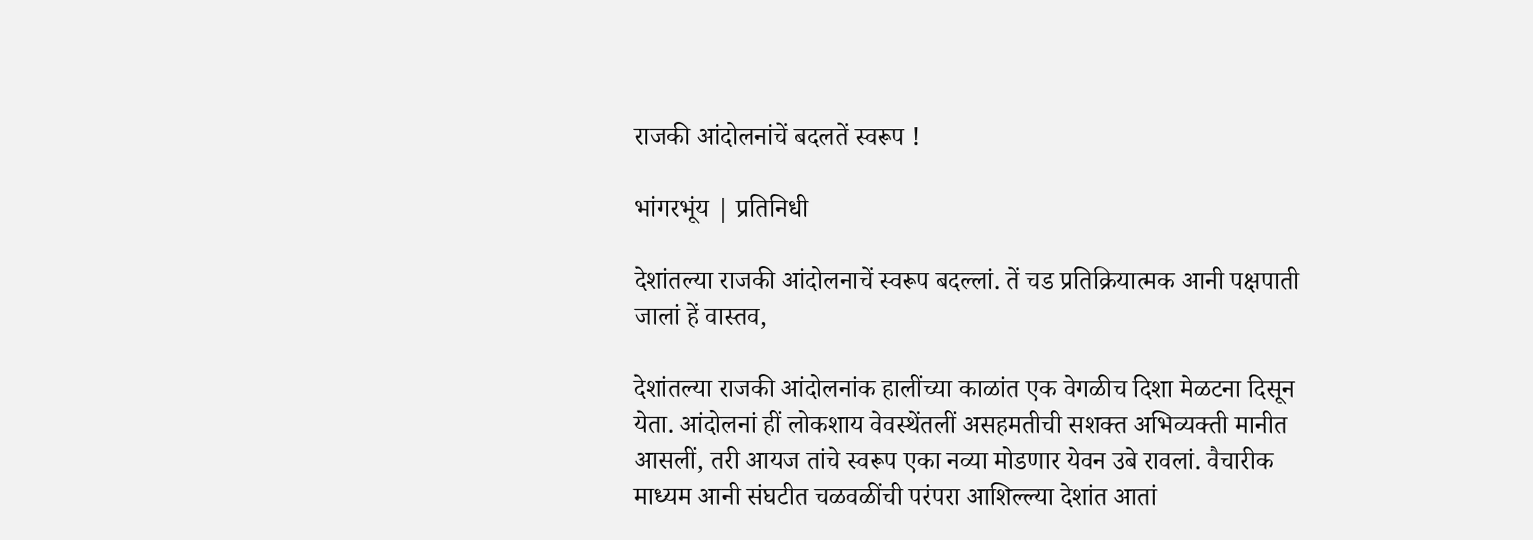राजकी आंदोलनांचें बदलतें स्वरूप !

भांगरभूंय | प्रतिनिधी

देशांतल्या राजकी आंदोलनाचें स्वरूप बदल्लां. तें चड प्रतिक्रियात्मक आनी पक्षपाती जालां हें वास्तव,

देशांतल्या राजकी आंदोलनांक हालींच्या काळांत एक वेगळीच दिशा मेळटना दिसून येता. आंदोलनां हीं लोकशाय वेवस्थेंतलीं असहमतीची सशक्त अभिव्यक्ती मानीत आसलीं, तरी आयज तांचे स्वरूप एका नव्या मोडणार येवन उबे रावलां. वैचारीक माध्यम आनी संघटीत चळवळींची परंपरा आशिल्ल्या देशांत आतां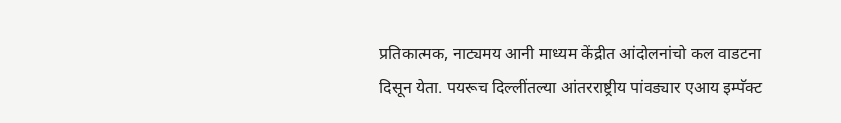प्रतिकात्मक, नाट्यमय आनी माध्यम केंद्रीत आंदोलनांचो कल वाडटना दिसून येता. पयरूच दिल्लींतल्या आंतरराष्ट्रीय पांवड्यार एआय इम्पॅक्ट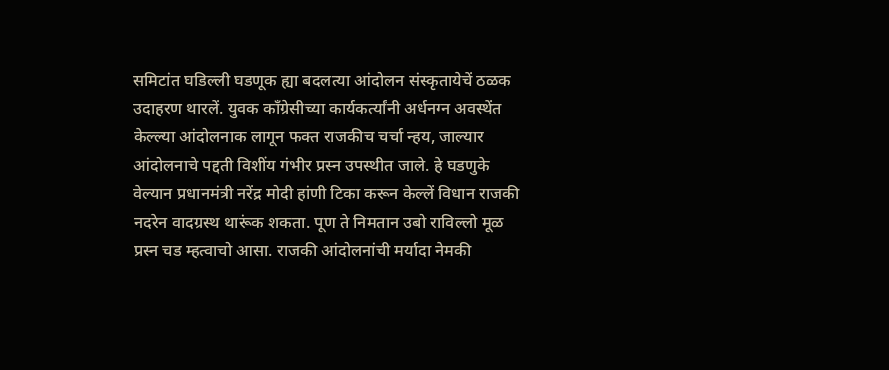समिटांत घडिल्ली घडणूक ह्या बदलत्या आंदोलन संस्कृतायेचें ठळक उदाहरण थारलें. युवक काँग्रेसीच्या कार्यकर्त्यांनी अर्धनग्न अवस्थेंत केल्ल्या आंदोलनाक लागून फक्त राजकीच चर्चा न्हय, जाल्यार आंदोलनाचे पद्दती विशींय गंभीर प्रस्न उपस्थीत जाले. हे घडणुके वेल्यान प्रधानमंत्री नरेंद्र मोदी हांणी टिका करून केल्लें विधान राजकी नदरेन वादग्रस्थ थारूंक शकता. पूण ते निमतान उबो राविल्लो मूळ प्रस्न चड म्हत्वाचो आसा. राजकी आंदोलनांची मर्यादा नेमकी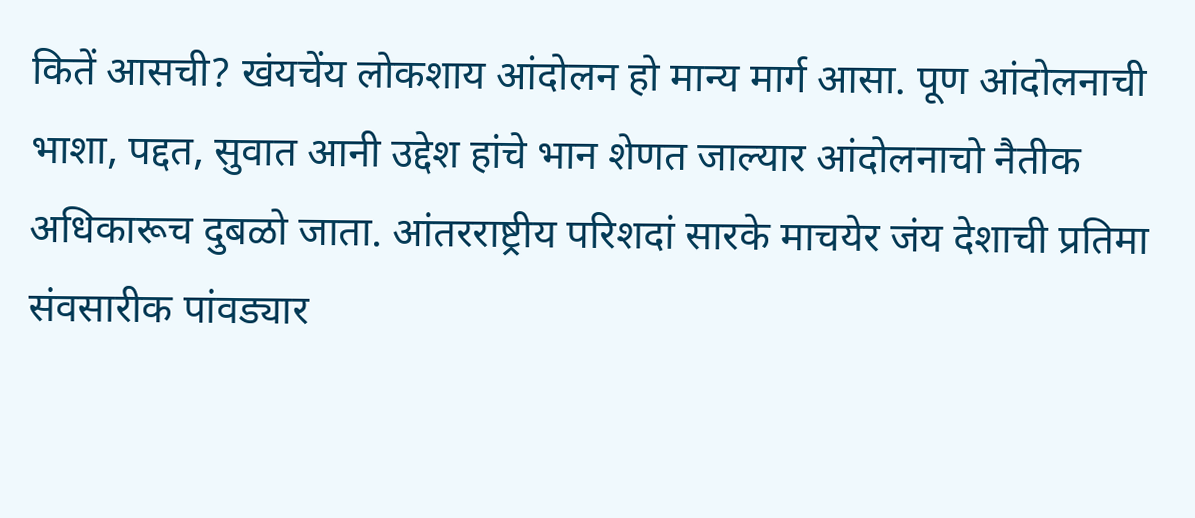कितें आसची? खंयचेंय लोकशाय आंदोलन हो मान्य मार्ग आसा. पूण आंदोलनाची भाशा, पद्दत, सुवात आनी उद्देश हांचे भान शेणत जाल्यार आंदोलनाचो नैतीक अधिकारूच दुबळो जाता. आंतरराष्ट्रीय परिशदां सारके माचयेर जंय देशाची प्रतिमा संवसारीक पांवड्यार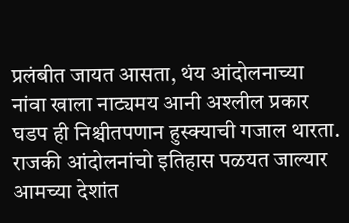प्रलंबीत जायत आसता, थंय आंदोलनाच्या नांवा खाला नाट्यमय आनी अश्लील प्रकार घडप ही निश्चीतपणान हुस्क्याची गजाल थारता.
राजकी आंदोलनांचो इतिहास पळयत जाल्यार आमच्या देशांत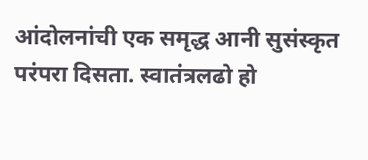आंदोलनांची एक समृद्ध आनी सुसंस्कृत परंपरा दिसता. स्वातंत्रलढो हो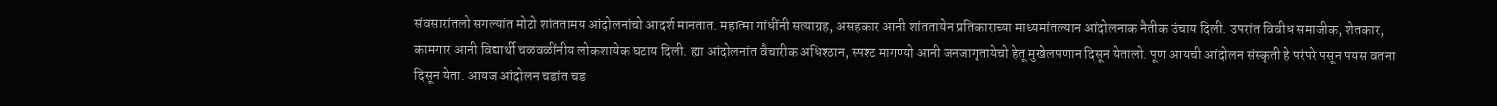संवसारांतलो सगल्यांत मोटो शांततामय आंदोलनांचो आदर्श मानतात. महात्मा गांधींनी सत्याग्रह, असहकार आनी शांततायेन प्रतिकाराच्या माध्यमांतल्यान आंदोलनाक नैतीक उंचाय दिली. उपरांत विवीध समाजीक, शेतकार, कामगार आनी विद्यार्थी चळवळींनीय लोकशायेक घटाय दिली. ह्या आंदोलनांत वैचारीक अधिश्ठान, स्पश्ट मागण्यो आनी जनजागृतायेचो हेतू मुखेलपणान दिसून येतालो. पूण आयची आंदोलन संस्कृती हे परंपरे पसून पयस वतना दिसून येता. आयज आंदोलन चडांत चड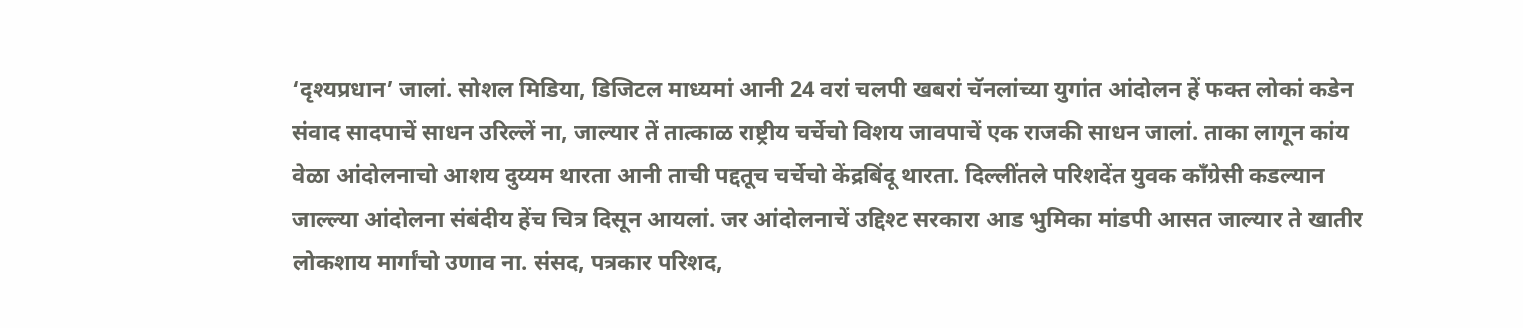‘दृश्यप्रधान’ जालां. सोशल मिडिया, डिजिटल माध्यमां आनी 24 वरां चलपी खबरां चॅनलांच्या युगांत आंदोलन हें फक्त लोकां कडेन संवाद सादपाचें साधन उरिल्लें ना, जाल्यार तें तात्काळ राष्ट्रीय चर्चेचो विशय जावपाचें एक राजकी साधन जालां. ताका लागून कांय वेळा आंदोलनाचो आशय दुय्यम थारता आनी ताची पद्दतूच चर्चेचो केंद्रबिंदू थारता. दिल्लींतले परिशदेंत युवक काँग्रेसी कडल्यान जाल्ल्या आंदोलना संबंदीय हेंच चित्र दिसून आयलां. जर आंदोलनाचें उद्दिश्ट सरकारा आड भुमिका मांडपी आसत जाल्यार ते खातीर लोकशाय मार्गांचो उणाव ना. संसद, पत्रकार परिशद,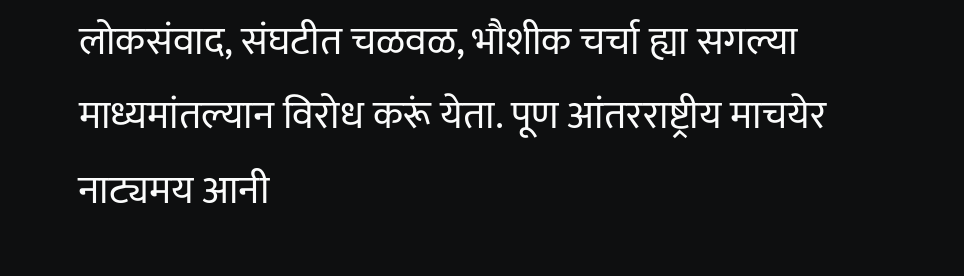लोकसंवाद, संघटीत चळवळ, भौशीक चर्चा ह्या सगल्या माध्यमांतल्यान विरोध करूं येता. पूण आंतरराष्ट्रीय माचयेर नाट्यमय आनी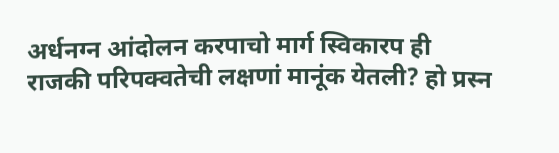अर्धनग्न आंदोलन करपाचो मार्ग स्विकारप ही राजकी परिपक्वतेची लक्षणां मानूंक येतली? हो प्रस्न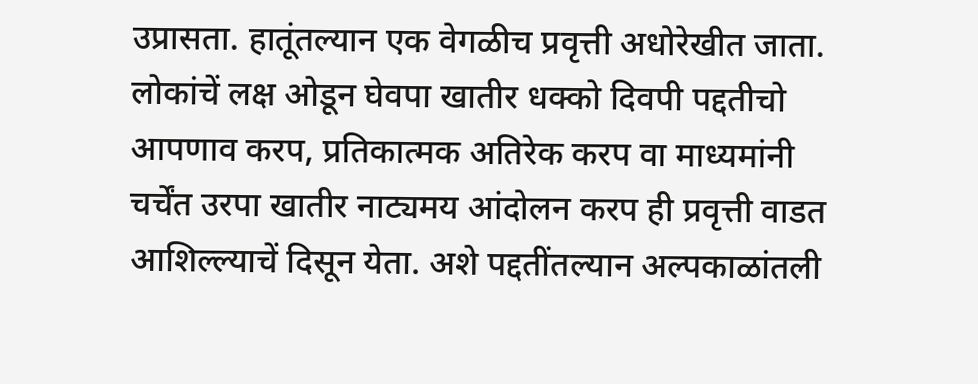उप्रासता. हातूंतल्यान एक वेगळीच प्रवृत्ती अधोरेखीत जाता. लोकांचें लक्ष ओडून घेवपा खातीर धक्को दिवपी पद्दतीचो आपणाव करप, प्रतिकात्मक अतिरेक करप वा माध्यमांनी चर्चेंत उरपा खातीर नाट्यमय आंदोलन करप ही प्रवृत्ती वाडत आशिल्ल्याचें दिसून येता. अशे पद्दतींतल्यान अल्पकाळांतली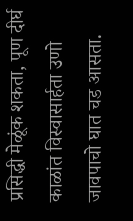प्रसिद्धी मेळूंक शकता, पूण दीर्घ काळांत विस्वासार्हता उणो जावपाचो घात चड आसता.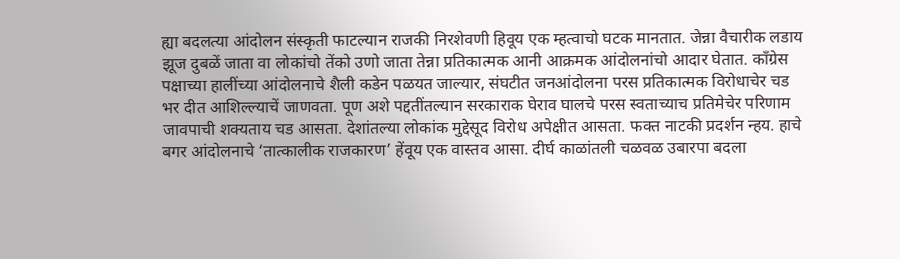ह्या बदलत्या आंदोलन संस्कृती फाटल्यान राजकी निरशेवणी हिवूय एक म्हत्वाचो घटक मानतात. जेन्ना वैचारीक लडाय झूज दुबळें जाता वा लोकांचो तेंको उणो जाता तेन्ना प्रतिकात्मक आनी आक्रमक आंदोलनांचो आदार घेतात. काँग्रेस पक्षाच्या हालींच्या आंदोलनाचे शैली कडेन पळयत जाल्यार, संघटीत जनआंदोलना परस प्रतिकात्मक विरोधाचेर चड भर दीत आशिल्ल्याचें जाणवता. पूण अशे पद्दतींतल्यान सरकाराक घेराव घालचे परस स्वताच्याच प्रतिमेचेर परिणाम जावपाची शक्यताय चड आसता. देशांतल्या लोकांक मुद्देसूद विरोध अपेक्षीत आसता. फक्त नाटकी प्रदर्शन न्हय. हाचे बगर आंदोलनाचे ‘तात्कालीक राजकारण’ हेंवूय एक वास्तव आसा. दीर्घ काळांतली चळवळ उबारपा बदला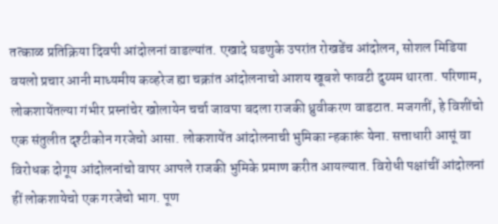तत्काळ प्रतिक्रिया दिवपी आंदोलनां वाडल्यांत. एखादे घडणुके उपरांत रोखडेंच आंदोलन, सोशल मिडिया वयलो प्रचार आनी माध्यमीय कव्हरेज ह्या चक्रांत आंदोलनाचो आशय खूबशे फावटी दुय्यम थारता. परिणाम, लोकशायेंतल्या गंभीर प्रस्नांचेर खोलायेन चर्चा जावपा बदला राजकी ध्रुवीकरण वाडटात. मजगतीं, हे विशींचो एक संतुलीत दृश्टीकोन गरजेचो आसा. लोकशायेंत आंदोलनाची भुमिका न्हकारूं येना. सत्ताधारी आसूं वा विरोधक दोगूय आंदोलनांचो वापर आपले राजकी भुमिके प्रमाण करीत आयल्यात. विरोधी पक्षांचीं आंदोलनां हीं लोकशायेचो एक गरजेचो भाग. पूण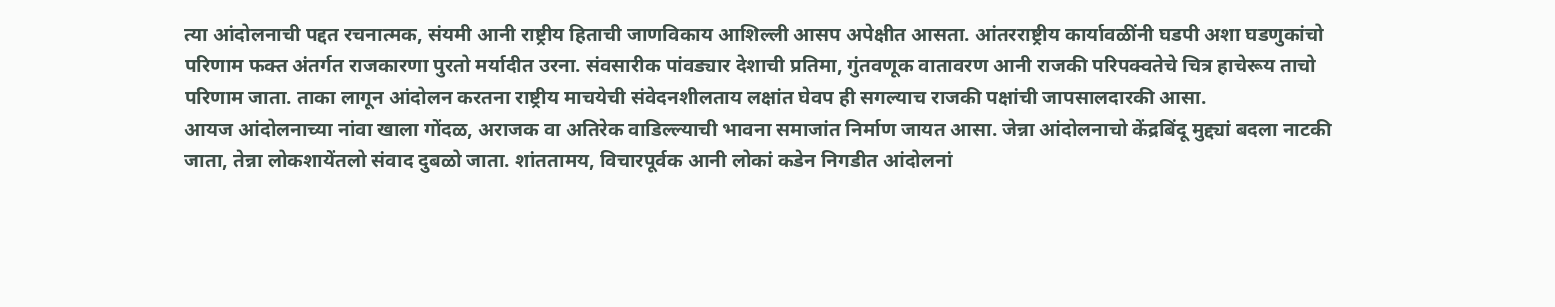त्या आंदोलनाची पद्दत रचनात्मक, संयमी आनी राष्ट्रीय हिताची जाणविकाय आशिल्ली आसप अपेक्षीत आसता. आंतरराष्ट्रीय कार्यावळींनी घडपी अशा घडणुकांचो परिणाम फक्त अंतर्गत राजकारणा पुरतो मर्यादीत उरना. संवसारीक पांवड्यार देशाची प्रतिमा, गुंतवणूक वातावरण आनी राजकी परिपक्वतेचे चित्र हाचेरूय ताचो परिणाम जाता. ताका लागून आंदोलन करतना राष्ट्रीय माचयेची संवेदनशीलताय लक्षांत घेवप ही सगल्याच राजकी पक्षांची जापसालदारकी आसा.
आयज आंदोलनाच्या नांवा खाला गोंदळ, अराजक वा अतिरेक वाडिल्ल्याची भावना समाजांत निर्माण जायत आसा. जेन्ना आंदोलनाचो केंद्रबिंदू मुद्द्यां बदला नाटकी जाता, तेन्ना लोकशायेंतलो संवाद दुबळो जाता. शांततामय, विचारपूर्वक आनी लोकां कडेन निगडीत आंदोलनां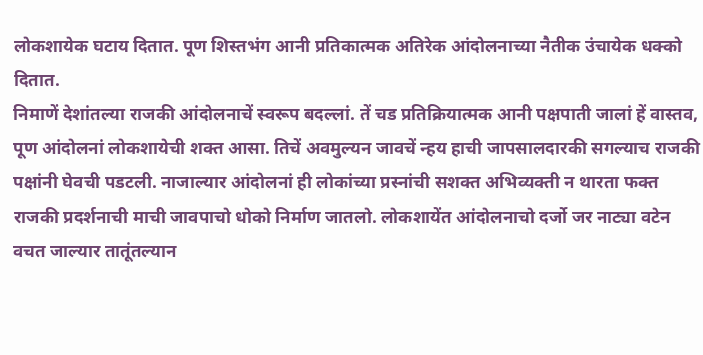लोकशायेक घटाय दितात. पूण शिस्तभंग आनी प्रतिकात्मक अतिरेक आंदोलनाच्या नैतीक उंचायेक धक्को दितात.
निमाणें देशांतल्या राजकी आंदोलनाचें स्वरूप बदल्लां. तें चड प्रतिक्रियात्मक आनी पक्षपाती जालां हें वास्तव, पूण आंदोलनां लोकशायेची शक्त आसा. तिचें अवमुल्यन जावचें न्हय हाची जापसालदारकी सगल्याच राजकी पक्षांनी घेवची पडटली. नाजाल्यार आंदोलनां ही लोकांच्या प्रस्नांची सशक्त अभिव्यक्ती न थारता फक्त राजकी प्रदर्शनाची माची जावपाचो धोको निर्माण जातलो. लोकशायेंत आंदोलनाचो दर्जो जर नाट्या वटेन वचत जाल्यार तातूंतल्यान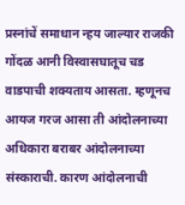प्रस्नांचें समाधान न्हय जाल्यार राजकी गोंदळ आनी विस्वासघातूच चड वाडपाची शक्यताय आसता. म्हणूनच आयज गरज आसा ती आंदोलनाच्या अधिकारा बराबर आंदोलनाच्या संस्काराची. कारण आंदोलनाची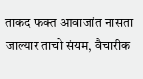ताकद फक्त आवाजांत नासता जाल्यार ताचो संयम, वैचारीक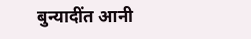बुन्यादींत आनी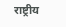राष्ट्रीय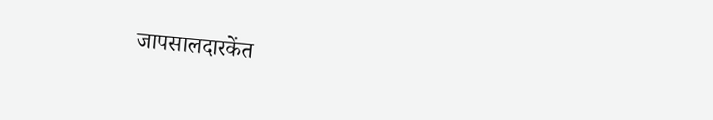जापसालदारकेंत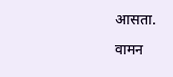आसता.

वामन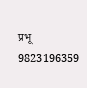प्रभू
9823196359